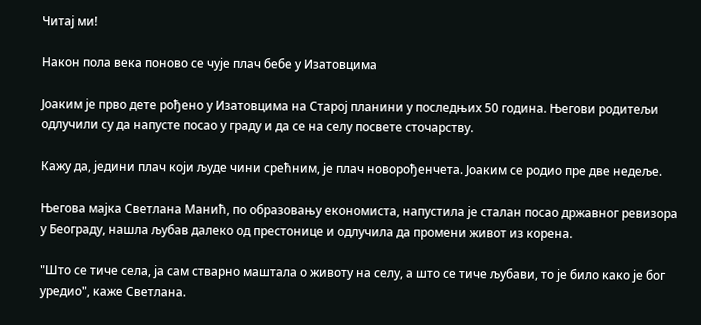Читај ми!

Након пола века поново се чује плач бебе у Изатовцима

Jоаким је прво дете рођено у Изатовцима на Старој планини у последњих 50 година. Његови родитељи одлучили су да напусте посао у граду и да се на селу посвете сточарству.

Кажу да, једини плач који људе чини срећним, је плач новорођенчета. Јоаким се родио пре две недеље.

Његова мајка Светлана Манић, по образовању економиста, напустила је сталан посао државног ревизора у Београду, нашла љубав далеко од престонице и одлучила да промени живот из корена.

"Што се тиче села, ја сам стварно маштала о животу на селу, а што се тиче љубави, то је било како је бог уредио", каже Светлана.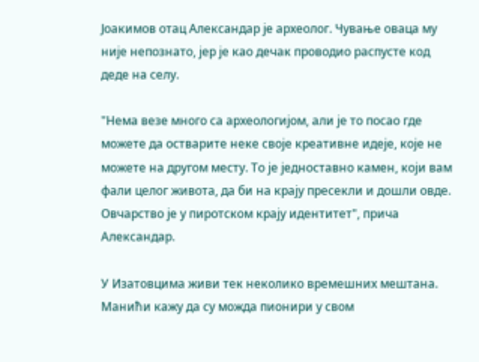Јоакимов отац Александар је археолог. Чување оваца му није непознато, јер је као дечак проводио распусте код деде на селу.

"Нема везе много са археологијом, али је то посао где можете да остварите неке своје креативне идеје, које не можете на другом месту. То је једноставно камен, који вам фали целог живота, да би на крају пресекли и дошли овде. Овчарство је у пиротском крају идентитет", прича Александар.

У Изатовцима живи тек неколико времешних мештана. Манићи кажу да су можда пионири у свом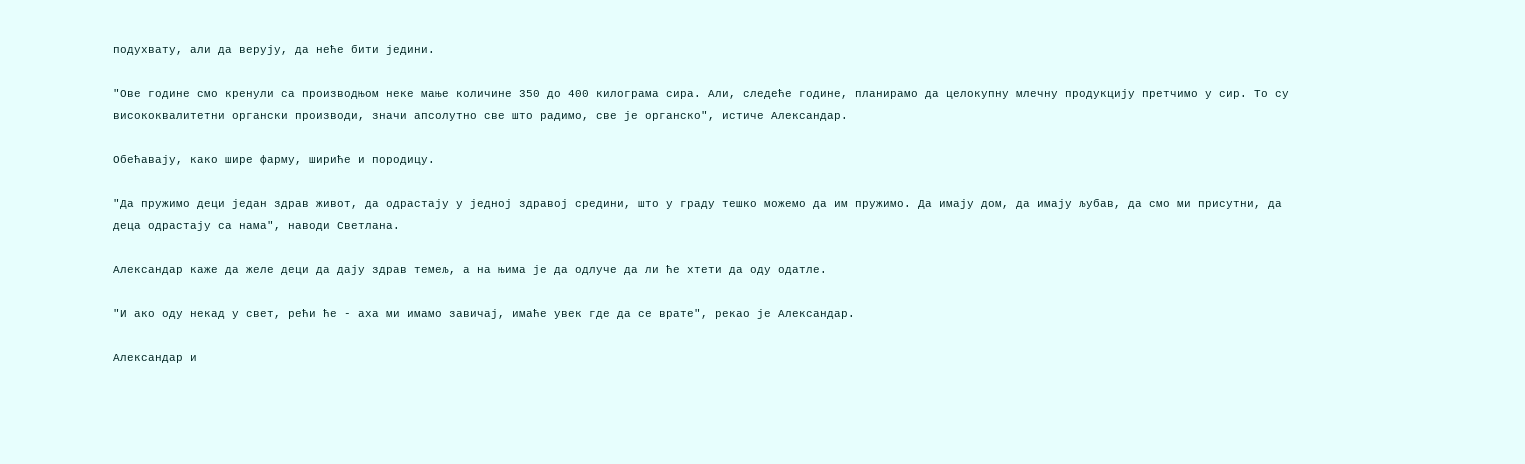подухвату, али да верују, да неће бити једини.

"Ове године смо кренули са производњом неке мање количине 350 до 400 килограма сира. Али, следеће године, планирамо да целокупну млечну продукцију претчимо у сир. То су висококвалитетни органски производи, значи апсолутно све што радимо, све је органско", истиче Александар.

Обећавају, како шире фарму, шириће и породицу.

"Да пружимо деци један здрав живот, да одрастају у једној здравој средини, што у граду тешко можемо да им пружимо. Да имају дом, да имају љубав, да смо ми присутни, да деца одрастају са нама", наводи Светлана.

Александар каже да желе деци да дају здрав темељ, а на њима је да одлуче да ли ће хтети да оду одатле.

"И ако оду некад у свет, рећи ће - аха ми имамо завичај, имаће увек где да се врате", рекао је Александар.

Александар и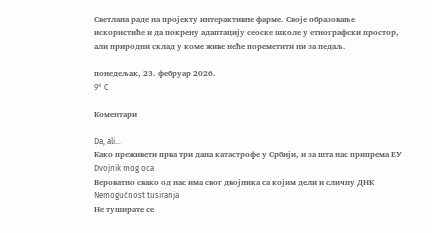Светлана раде на пројекту интерактивне фарме. Своје образовање искористиће и да покрену адаптацију сеоске школе у етнографски простор, али природни склад у коме живе неће пореметити ни за педаљ.

понедељак, 23. фебруар 2026.
9° C

Коментари

Da, ali...
Како преживети прва три дана катастрофе у Србији, и за шта нас припрема ЕУ
Dvojnik mog oca
Вероватно свако од нас има свог двојника са којим дели и сличну ДНК
Nemogućnost tusiranja
Не туширате се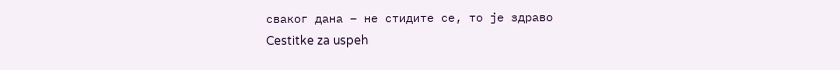сваког дана – не стидите се, то је здраво
Cestitke za uspeh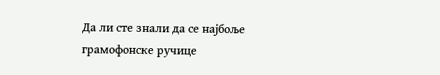Да ли сте знали да се најбоље грамофонске ручице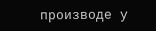производе у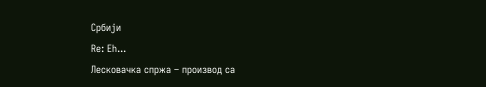Србији
Re: Eh...
Лесковачка спржа – производ са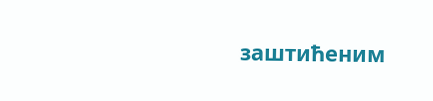заштићеним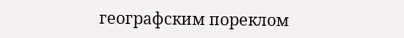географским пореклом